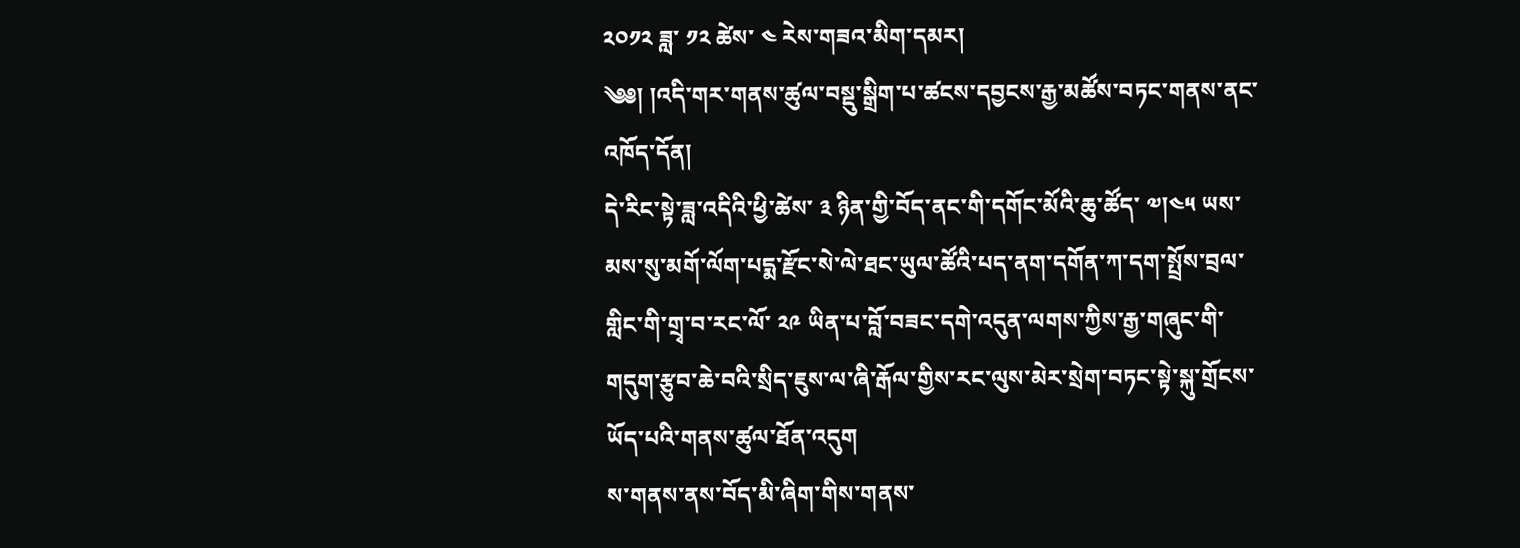༢༠༡༢ ཟླ་ ༡༢ ཚེས་ ༤ རེས་གཟའ་མིག་དམར།
༄༅། །འདི་གར་གནས་ཚུལ་བསྡུ་སྒྲིག་པ་ཚངས་དབྱངས་རྒྱ་མཚོས་བཏང་གནས་ནང་འཁོད་དོན།
དེ་རིང་སྟེ་ཟླ་འདིའི་ཕྱི་ཚེས་ ༣ ཉིན་གྱི་བོད་ནང་གི་དགོང་མོའི་ཆུ་ཚོད་ ༧།༤༥ ཡས་མས་སུ་མགོ་ལོག་པདྨ་རྫོང་སེ་ལེ་ཐང་ཡུལ་ཚོའི་པད་ནག་དགོན་ཀ་དག་སྤྲོས་བྲལ་གླིང་གི་གྲྭ་བ་རང་ལོ་ ༢༩ ཡིན་པ་བློ་བཟང་དགེ་འདུན་ལགས་ཀྱིས་རྒྱ་གཞུང་གི་གདུག་རྩུབ་ཆེ་བའི་སྲིད་ཇུས་ལ་ཞི་རྒོལ་གྱིས་རང་ལུས་མེར་སྲེག་བཏང་སྟེ་སྐུ་གྲོངས་ཡོད་པའི་གནས་ཚུལ་ཐོན་འདུག
ས་གནས་ནས་བོད་མི་ཞིག་གིས་གནས་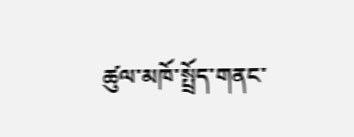ཚུལ་མཁོ་སྤྲོད་གནང་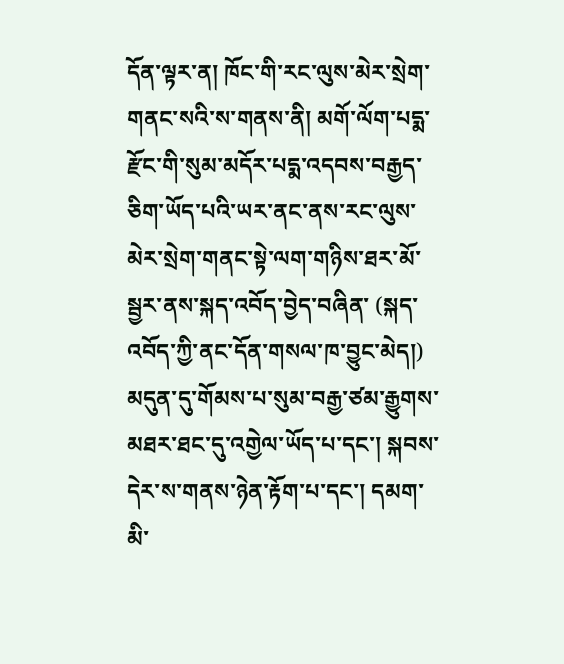དོན་ལྟར་ན། ཁོང་གི་རང་ལུས་མེར་སྲེག་གནང་སའི་ས་གནས་ནི། མགོ་ལོག་པདྨ་རྫོང་གི་སུམ་མདོར་པདྨ་འདབས་བརྒྱད་ཅིག་ཡོད་པའི་ཡར་ནང་ནས་རང་ལུས་མེར་སྲེག་གནང་སྟེ་ལག་གཉིས་ཐར་མོ་སྦྱར་ནས་སྐད་འབོད་བྱེད་བཞིན་ (སྐད་འབོད་ཀྱི་ནང་དོན་གསལ་ཁ་བྱུང་མེད།) མདུན་དུ་གོམས་པ་སུམ་བརྒྱ་ཙམ་རྒྱུགས་མཐར་ཐང་དུ་འགྱེལ་ཡོད་པ་དང་། སྐབས་དེར་ས་གནས་ཉེན་རྟོག་པ་དང་། དམག་མི་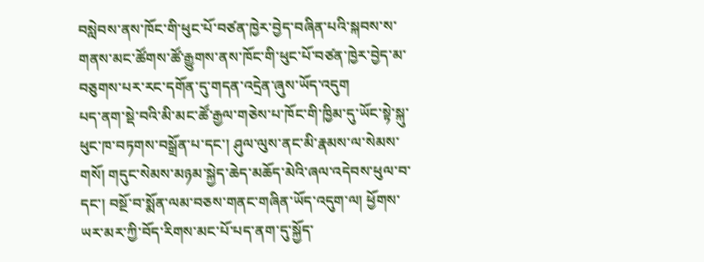བསླེབས་ནས་ཁོང་གི་ཕུང་པོ་བཙན་ཁྱེར་བྱེད་བཞིན་པའི་སྐབས་ས་གནས་མང་ཚོགས་ཚོ་རྒྱུགས་ནས་ཁོང་གི་ཕུང་པོ་བཙན་ཁྱེར་བྱེད་མ་བཅུགས་པར་རང་དགོན་དུ་གདན་འདྲེན་ཞུས་ཡོད་འདུག
པད་ནག་སྡེ་བའི་མི་མང་ཚོ་རྒྱལ་གཅེས་པ་ཁོང་གི་ཁྱིམ་དུ་ཡོང་སྟེ་སྐུ་ཕུང་ཁ་བཏགས་བསྒྲོན་པ་དང་། ཤུལ་ལུས་ནང་མི་རྣམས་ལ་སེམས་གསོ། གདུང་སེམས་མཉམ་སྐྱེད་ཆེད་མཆོད་མེའི་ཞལ་འདེབས་ཕུལ་བ་དང་། བསྔོ་བ་སྨོན་ལམ་བཅས་གནང་གཞིན་ཡོད་འདུག་ལ། ཕྱོགས་ཡར་མར་ཀྱི་བོད་རིགས་མང་པོ་པད་ནག་དུ་སྐྱོད་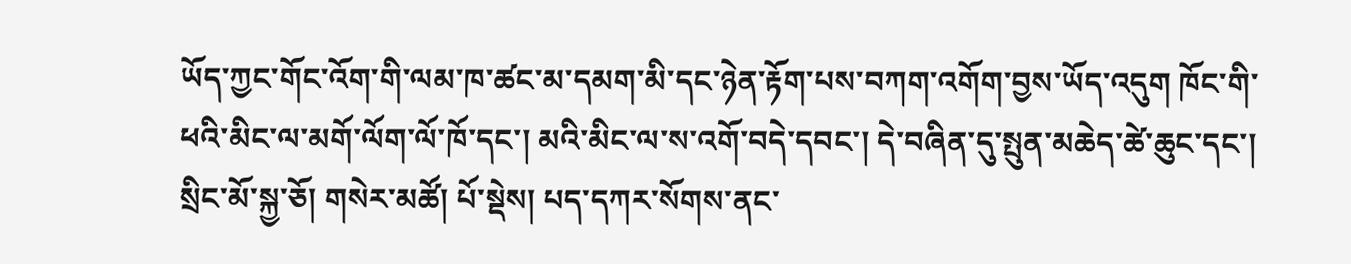ཡོད་ཀྱང་གོང་འོག་གི་ལམ་ཁ་ཚང་མ་དམག་མི་དང་ཉེན་རྟོག་པས་བཀག་འགོག་བྱས་ཡོད་འདུག ཁོང་གི་ཕའི་མིང་ལ་མགོ་ལོག་ལོ་ཁོ་དང་། མའི་མིང་ལ་ས་འགོ་བདེ་དབང་། དེ་བཞིན་དུ་སྤུན་མཆེད་ཚེ་ཆུང་དང་། སྲིང་མོ་སྐྱ་ཅོ། གསེར་མཚོ། པོ་སྡེས། པད་དཀར་སོགས་ནང་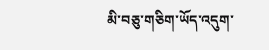མི་བཅུ་གཅིག་ཡོད་འདུག་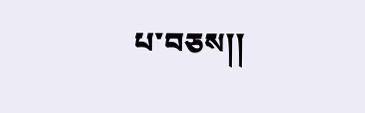པ་བཅས།།